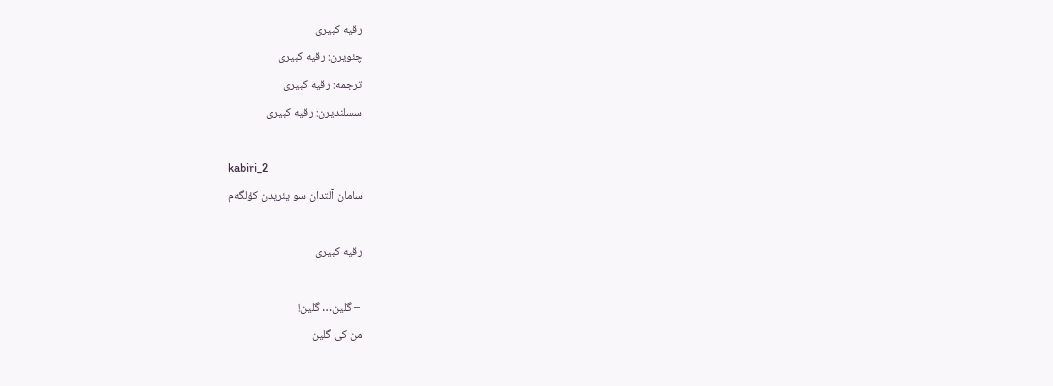رقیه کبیری
چئویرن: رقیه کبیری
ترجمه: رقیه کبیری
سسلندیرن: رقیه کبیری

kabiri_2
سامان آلتدان سو یئریدن کؤلگه‌م

رقیه کبیری

 – گلین… گلین!
من کی گلین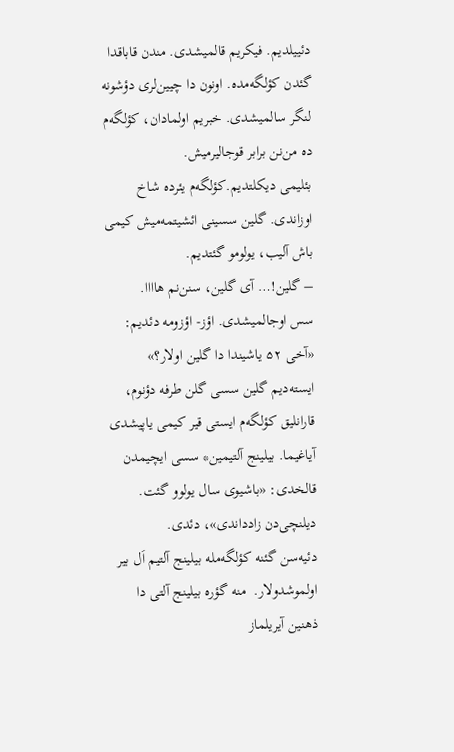دئییلدیم. فیکریم قالمیشدی. مندن قاباقدا گئدن کؤلگه‌‌مده. اونون دا چیین‌لری دؤشونه لنگر سالمیشدی. خبریم اولمادان، کؤلگه‌م ده من‌نن برابر قوجالیرمیش.
بئلیمی دیکلتدیم.کؤلگه‌م یئرده شاخ اوزاندی. گلین سسینی ائشیتمه‌میش کیمی باش آلیب، یولومو گئتدیم.
– گلین!… آی گلین، سنن‌نم هاااا.
سس اوجالمیشدی. اؤز- اؤزومه دئدیم: «آخی ۵۲ یاشیندا دا گلین اولار؟»
ایسته‌دیم گلین سسی گلن طرفه دؤنوم، قارانلیق کؤلگه‌م ایستی قیر کیمی یاپیشدی آیاغیما. بیلینج آلتیمین* سسی ایچیمدن قالخدی: «باشیوی سال یولوو گئت. دیلنچی‌دن زادداندی»، دئدی.
دئیه‌سن گئنه کؤلگه‌مله بیلینج آلتیم اَل بیر اولموشدولار.  منه گؤره بیلینج آلتی‌ دا ذهنین آیریلماز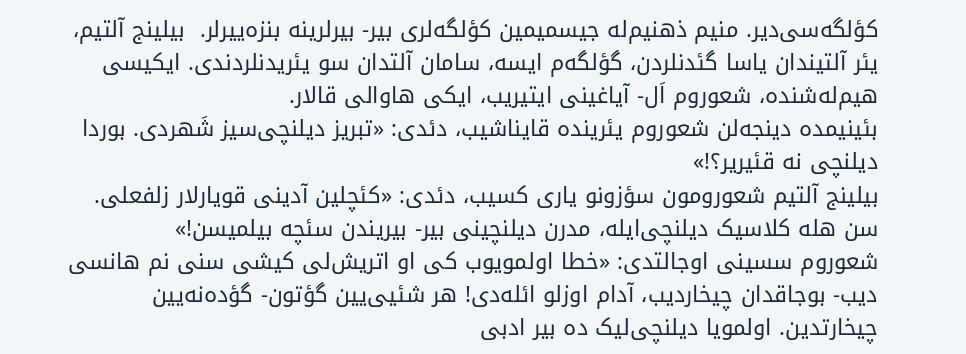کؤلگه‌سی‌دیر. منیم ذهنیم‌له جیسمیمین کؤلگه‌لری بیر- بیرلرینه بنزه‌ییرلر.  بیلینج آلتیم، یئر آلتیندان یاسا گئدنلردن، گؤلگه‌م ایسه، سامان آلتدان سو یئریدنلردندی. ایکیسی هیم‌له‌شنده، شعوروم اَل- آیاغینی ایتیریب، ایکی هاوالی قالار.
بئینیمده دینجه‌لن شعوروم یئرینده قایناشیب، دئدی: «تبریز دیلنچی‌سیز شَهردی. بوردا دیلنچی نه قئیریر؟!»
بیلینج آلتیم شعورومون سؤزونو یاری کسیب، دئدی: «کئچلین آدینی قویارلار زلفعلی. سن هله کلاسیک دیلنچی‌ایله، مدرن دیلنچینی بیر- بیریندن سئچه بیلمیسن!»
شعوروم سسینی اوجالتدی: «خطا اولمویوب کی او اتریش‌لی کیشی سنی نم هانسی دیب- بوجاقدان چیخاردیب، آدام اوزلو ائله‌دی! هر شئیی‌یین گؤتون- گؤده‌نه‌یین چیخارتدین. اولمویا دیلنچی‌لیک ده بیر ادبی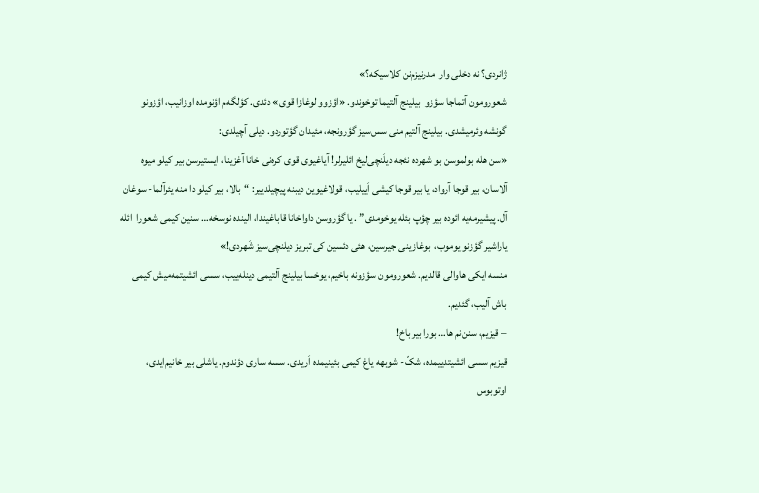ژانردی؟ نه دخلی وار  مدرنیزم‌نن کلاسیکه؟»
شعورومون آتماجا سؤزو  بیلینج آلتیما توخوندو. «اؤزوو لوغازا قوی» دئدی. کؤلگه‌م اؤنومده اوزانیب، اؤزونو گونشه وئرمیشدی. بیلینج آلتیم منی سس‌سیز گؤرونجه، مئیدان گؤتوردو. دیلی آچیلدی:
«سن هله بولموسن بو شهرده نئجه دیلَنچی‌لیخ ائلیرلر! آیاغیوی قوی کره‌نی خانا آغزینا، ایستیرسن بیر کیلو میوه آلاسان، بیر قوجا آرواد، یا بیر قوجا کیشی اَییلیب، قولاغیوین دیبنه پیچیلدییر: “بالا، بیر کیلو دا منه یئرآلما- سوغان آل. پیشیرمه‌یه ائوده بیر چؤپ بئله یوخومدی” . یا گؤروسن داواخانا قاباغیندا، الینده نوسخه… سنین کیمی شعورا  ائله یاراشیر گؤزنو یوموب،  بوغازینی جیرسین، هئی دئسین کی تبریز دیلنچی‌سیز شَهردی!»
منسه ایکی هاوالی قالدیم. شعورومون سؤزونه باخیم، یوخسا بیلینج آلتیمی دینله‌ییب، سسی ائشیتمه‌میش کیمی باش آلیب، گئدیم.
– قیزیم، سنن‌نم ها… بورا بیر باخ!
قیزیم سسی ائشیتدییمده، شکّ- شوبهه یاغ کیمی بئینیمده اَریدی. سسه ساری دؤندوم. یاشلی بیر خانیم‌ایدی، اوتوبوس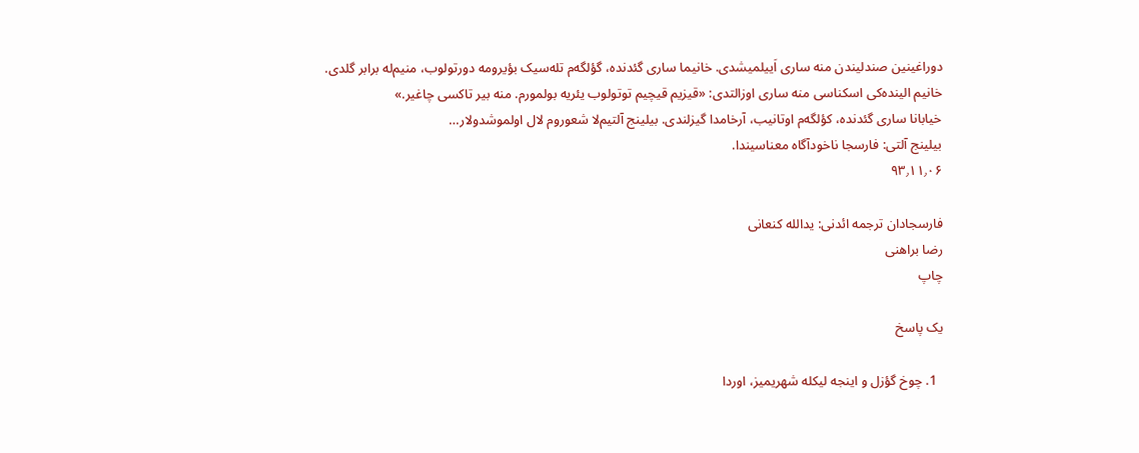دوراغینین صندلیندن منه ساری اَییلمیشدی. خانیما ساری گئدنده، گؤلگه‌م تله‌سیک بؤیرومه دورتولوب، منیم‌له برابر گلدی.
خانیم الینده‌کی اسکناسی منه ساری اوزالتدی: «قیزیم قیچیم توتولوب یئریه بولمورم. منه بیر تاکسی چاغیر.»
خیابانا ساری گئدنده، کؤلگه‌م اوتانیب، آرخامدا گیزلندی. بیلینج آلتیم‌لا شعوروم لال اولموشدولار…
بیلینج آلتی: فارسجا ناخودآگاه معناسیندا.
۹۳٫۱۱٫۰۶

فارسجادان ترجمه ائدنی: یدالله کنعانی
رضا براهنی
چاپ

یک پاسخ

  1. چوخ گؤزل و اینجه لیکله شهریمیز، اوردا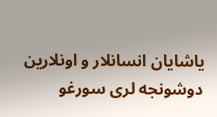یاشایان انسانلار و اونلارین دوشونجه لری سورغو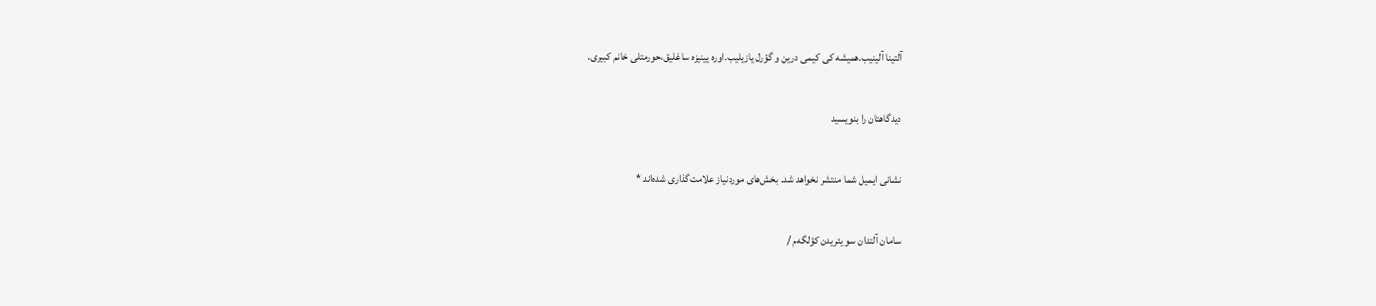آلتینا آلینیب.همیشه کی کیمی درین و گؤرل یازیلیب.اوره یینیزه ساغلیق،حورمتلی خانم کبیری.

دیدگاهتان را بنویسید

نشانی ایمیل شما منتشر نخواهد شد. بخش‌های موردنیاز علامت‌گذاری شده‌اند *

سامان آلتدان سو یئریدن کؤلگه‌م /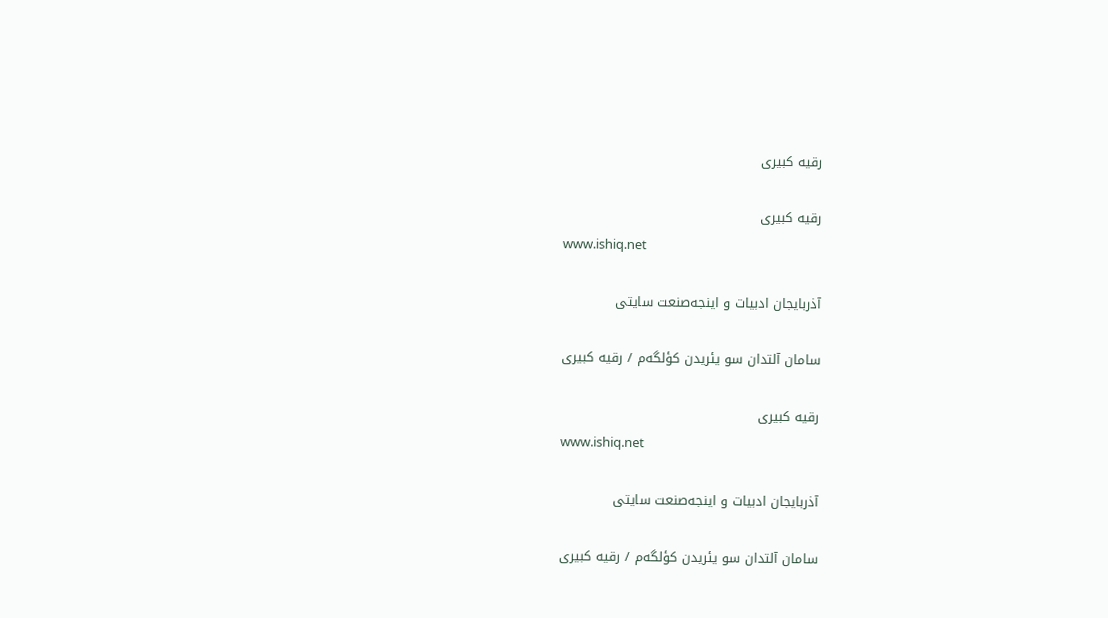رقیه کبیری

رقیه کبیری
www.ishiq.net

آذربایجان ادبیات و اینجه‌صنعت سایتی

سامان آلتدان سو یئریدن کؤلگه‌م / رقیه کبیری

رقیه کبیری
www.ishiq.net

آذربایجان ادبیات و اینجه‌صنعت سایتی

سامان آلتدان سو یئریدن کؤلگه‌م / رقیه کبیری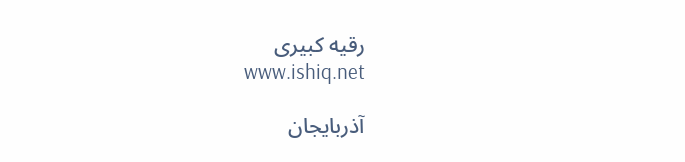رقیه کبیری
www.ishiq.net

آذربایجان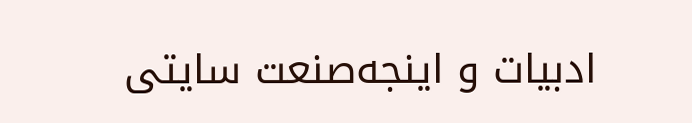ادبیات و اینجه‌صنعت سایتی